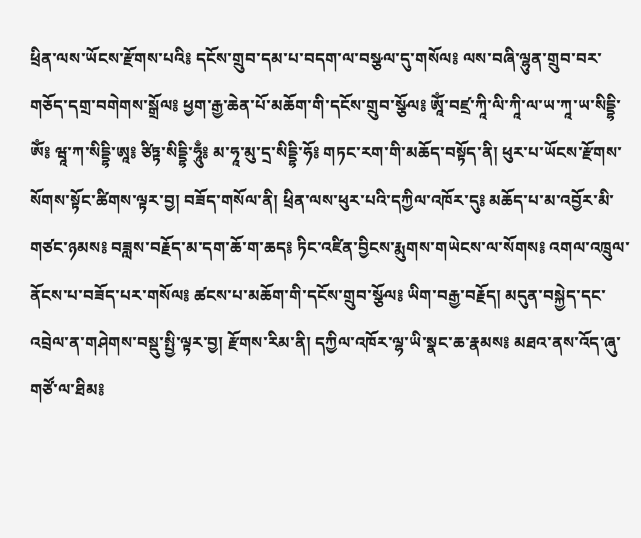ཕྲིན་ལས་ཡོངས་རྫོགས་པའི༔ དངོས་གྲུབ་དམ་པ་བདག་ལ་བསྩལ་དུ་གསོལ༔ ལས་བཞི་ལྷུན་གྲུབ་བར་གཅོད་དགྲ་བགེགས་སྒྲོལ༔ ཕྱག་རྒྱ་ཆེན་པོ་མཆོག་གི་དངོས་གྲུབ་སྩོལ༔ ཨཱོཾ་བཛྲ་ཀཱི་ལི་ཀཱི་ལ་ཡ་ཀཱ་ཡ་སིདྡྷི་ཨོཾ༔ ཝཱ་ཀ་སིདྡྷི་ཨཱ༔ ཙིཏྟ་སིདྡྷི་ཧཱུྃ༔ མ་ཧཱ་མུ་དྲ་སིདྡྷི་ཧོ༔ གཏང་རག་གི་མཆོད་བསྟོད་ནི། ཕུར་པ་ཡོངས་རྫོགས་སོགས་སྟོང་ཚིགས་ལྟར་བྱ། བཟོད་གསོལ་ནི། ཕྲིན་ལས་ཕུར་པའི་དཀྱིལ་འཁོར་དུ༔ མཆོད་པ་མ་འབྱོར་མི་གཙང་ཉམས༔ བཟླས་བརྗོད་མ་དག་ཆོ་ག་ཆད༔ ཏིང་འཛིན་བྱིངས་རྨུགས་གཡེངས་ལ་སོགས༔ འགལ་འཁྲུལ་ནོངས་པ་བཟོད་པར་གསོལ༔ ཚངས་པ་མཆོག་གི་དངོས་གྲུབ་སྩོལ༔ ཡིག་བརྒྱ་བརྗོད། མདུན་བསྐྱེད་དང་འབྲེལ་ན་གཤེགས་བསྡུ་སྤྱི་ལྟར་བྱ། རྫོགས་རིམ་ནི། དཀྱིལ་འཁོར་ལྷ་ཡི་སྣང་ཆ་རྣམས༔ མཐའ་ནས་འོད་ཞུ་གཙོ་ལ་ཐིམ༔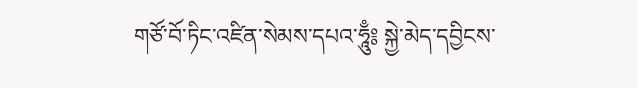གཙོ་བོ་ཏིང་འཛིན་སེམས་དཔའ་ཧཱུྃ༔ སྐྱེ་མེད་དབྱིངས་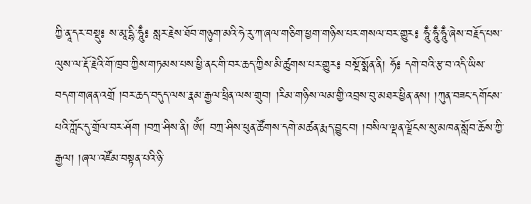ཀྱི་ནཱ་དར་བསྡུ༔ ས་མཱ་དྷི་ཧཱུྃ༔ སླར་རྗེས་ཐོབ་གཉུག་མའི་ཧེ་རུ་ཀ་ཞལ་གཅིག་ཕྱག་གཉིས་པར་གསལ་བར་གྱུར༔ ཧཱུྃ་ཧཱུྃ་ཧཱུྃ་ཞེས་བརྗོད་པས་ལུས་ལ་རྡོ་རྗེའི་གོ་ཁྲབ་ཀྱིས་གཏམས་པས་ཕྱི་ནང་གི་བར་ཆད་ཀྱིས་མི་ཚུགས་པར་གྱུར༔ བསྔོ་སྨོན་ནི། ཧོ༔ དགེ་བའི་རྩ་བ་འདི་ཡིས་བདག་གཞན་འགྲོ །བར་ཆད་བདུད་ལས་རྣམ་རྒྱལ་ཕྲིན་ལས་གྲུབ། །རིམ་གཉིས་ལམ་གྱི་འབྲས་བུ་མཐར་ཕྱིན་ནས། །ཀུན་བཟང་དགོངས་པའི་ཀློང་དུ་གྲོལ་བར་ཤོག །བཀྲ་ཤིས་ནི། ཨོཾ། བཀྲ་ཤིས་ཕུན་ཚོགས་དགེ་མཚན་རྨད་བྱུང་བ། །བསིལ་ལྡན་ལྗོངས་སུ་མཁན་སློབ་ཆོས་ཀྱི་རྒྱལ། །ཞལ་འཛོམ་བསྟན་པའི་ཉི་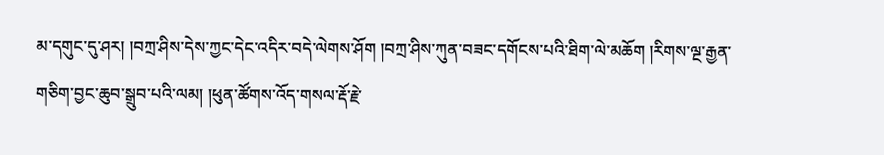མ་དགུང་དུ་ཤར། །བཀྲ་ཤིས་དེས་ཀྱང་དེང་འདིར་བདེ་ལེགས་ཤོག །བཀྲ་ཤིས་ཀུན་བཟང་དགོངས་པའི་ཐིག་ལེ་མཆོག །རིགས་ལྔ་རྒྱན་གཅིག་བྱང་ཆུབ་སྒྲུབ་པའི་ལམ། །ཕུན་ཚོགས་འོད་གསལ་རྡོ་རྗེ་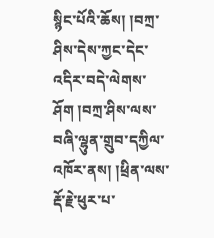སྙིང་པོའི་ཆོས། །བཀྲ་ཤིས་དེས་ཀྱང་དེང་འདིར་བདེ་ལེགས་ཤོག །བཀྲ་ཤིས་ལས་བཞི་ལྷུན་གྲུབ་དཀྱིལ་འཁོར་ནས། །ཕྲིན་ལས་རྡོ་རྗེ་ཕུར་པ་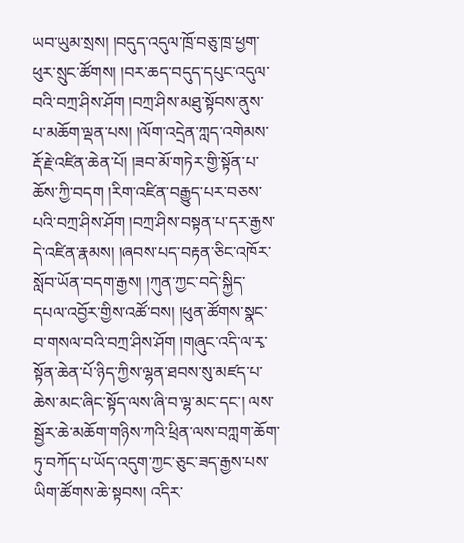ཡབ་ཡུམ་སྲས། །བདུད་འདུལ་ཁྲོ་བཅུ་ཁྲ་ཕྱག་ཕུར་སྲུང་ཚོགས། །བར་ཆད་བདུད་དཔུང་འདུལ་བའི་བཀྲ་ཤིས་ཤོག །བཀྲ་ཤིས་མཐུ་སྟོབས་ནུས་པ་མཆོག་ལྡན་པས། །ལོག་འདྲེན་ཀླད་འགེམས་རྡོ་རྗེ་འཛིན་ཆེན་པོ། །ཟབ་མོ་གཏེར་གྱི་སྟོན་པ་ཆོས་ཀྱི་བདག །རིག་འཛིན་བརྒྱུད་པར་བཅས་པའི་བཀྲ་ཤིས་ཤོག །བཀྲ་ཤིས་བསྟན་པ་དར་རྒྱས་དེ་འཛིན་རྣམས། །ཞབས་པད་བརྟན་ཅིང་འཁོར་སློབ་ཡོན་བདག་རྒྱས། །ཀུན་ཀྱང་བདེ་སྐྱིད་དཔལ་འབྱོར་གྱིས་འཚོ་བས། །ཕུན་ཚོགས་སྣང་བ་གསལ་བའི་བཀྲ་ཤིས་ཤོག །གཞུང་འདི་ལ་རྭ་སྟོན་ཆེན་པོ་ཉིད་ཀྱིས་ལྷན་ཐབས་སུ་མཛད་པ་ཆེས་མང་ཞིང་སྟོད་ལས་ཞི་བ་ལྷ་མང་དང་། ལས་སྦྱོར་ཆེ་མཆོག་གཉིས་ཀའི་ཕྲིན་ལས་བཀླག་ཆོག་ཏུ་བཀོད་པ་ཡོད་འདུག་ཀྱང་ཅུང་ཟད་རྒྱས་པས་ཡིག་ཚོགས་ཆེ་སྟབས། འདིར་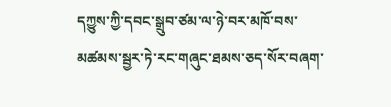དཀྱུས་ཀྱི་དབང་སྒྲུབ་ཙམ་ལ་ཉེ་བར་མཁོ་བས་མཚམས་སྦྱར་ཏེ་རང་གཞུང་ཐམས་ཅད་སོར་བཞག་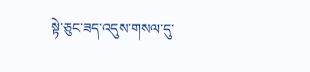སྟེ་ཅུང་ཟད་འདུས་གསལ་དུ་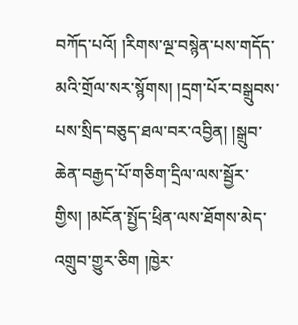བཀོད་པའོ། །རིགས་ལྔ་བསྙེན་པས་གདོད་མའི་གྲོལ་སར་སྙོགས། །དྲག་པོར་བསྒྲུབས་པས་སྲིད་བཅུད་ཐལ་བར་འབྱིན། །སྒྲུབ་ཆེན་བརྒྱད་པོ་གཅིག་དྲིལ་ལས་སྦྱོར་གྱིས། །མངོན་སྤྱོད་ཕྲིན་ལས་ཐོགས་མེད་འགྲུབ་གྱུར་ཅིག །ཁྱེར་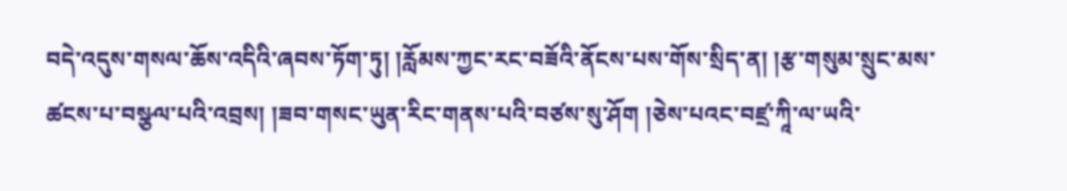བདེ་འདུས་གསལ་ཆོས་འདིའི་ཞབས་ཏོག་ཏུ། །རློམས་ཀྱང་རང་བཟོའི་ནོངས་པས་གོས་སྲིད་ན། །རྩ་གསུམ་སྲུང་མས་ཚངས་པ་བསྩལ་པའི་འབྲས། །ཟབ་གསང་ཡུན་རིང་གནས་པའི་བཙས་སུ་ཤོག །ཅེས་པའང་བཛྲ་ཀཱི་ལ་ཡའི་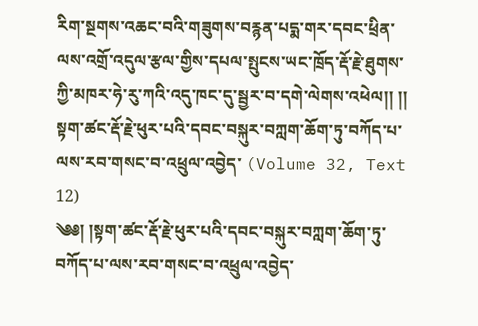རིག་སྔགས་འཆང་བའི་གཟུགས་བརྙན་པདྨ་གར་དབང་ཕྲིན་ལས་འགྲོ་འདུལ་རྩལ་གྱིས་དཔལ་སྤུངས་ཡང་ཁྲོད་རྡོ་རྗེ་ཐུགས་ཀྱི་མཁར་ཧེ་རུ་ཀའི་འདུ་ཁང་དུ་སྦྱར་བ་དགེ་ལེགས་འཕེལ།། །།
སྟག་ཚང་རྡོ་རྗེ་ཕུར་པའི་དབང་བསྐུར་བཀླག་ཆོག་ཏུ་བཀོད་པ་ལས་རབ་གསང་བ་འཕྲུལ་འབྱེད་ (Volume 32, Text 12)
༄༅། །སྟག་ཚང་རྡོ་རྗེ་ཕུར་པའི་དབང་བསྐུར་བཀླག་ཆོག་ཏུ་བཀོད་པ་ལས་རབ་གསང་བ་འཕྲུལ་འབྱེད་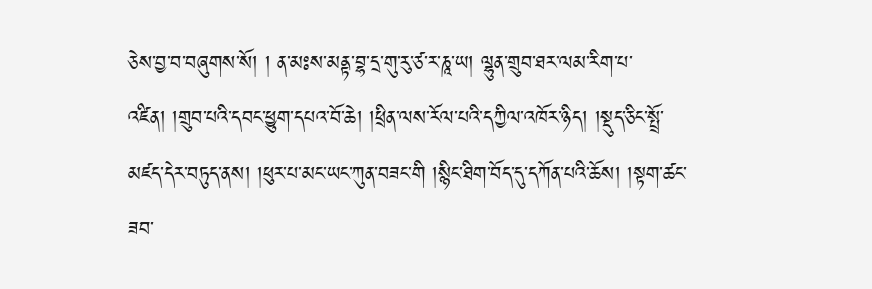ཅེས་བྱ་བ་བཞུགས་སོ། ། ན་མཿས་མནྟ་བྷ་དྲ་གུ་རུ་ཙ་ར་ཎཱ་ཡ། ལྷུན་གྲུབ་ཐར་ལམ་རིག་པ་འཛིན། །གྲུབ་པའི་དབང་ཕྱུག་དཔའ་བོ་ཆེ། །ཕྲིན་ལས་རོལ་པའི་དཀྱིལ་འཁོར་ཉིད། །སྡུད་ཅིང་སྤྲོ་མཛད་དེར་བཏུད་ནས། །ཕུར་པ་མང་ཡང་ཀུན་བཟང་གི །སྙིང་ཐིག་བོད་དུ་དཀོན་པའི་ཆོས། །སྟག་ཚང་ཟབ་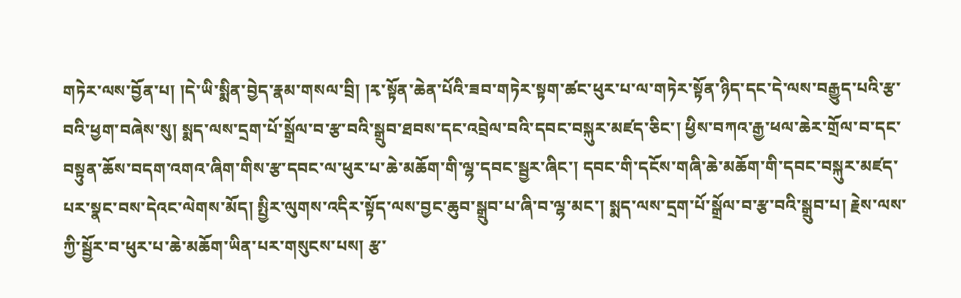གཏེར་ལས་བྱོན་པ། །དེ་ཡི་སྨིན་བྱེད་རྣམ་གསལ་བྲི། །རྭ་སྟོན་ཆེན་པོའི་ཟབ་གཏེར་སྟག་ཚང་ཕུར་པ་ལ་གཏེར་སྟོན་ཉིད་དང་དེ་ལས་བརྒྱུད་པའི་རྩ་བའི་ཕྱག་བཞེས་སུ། སྨད་ལས་དྲག་པོ་སྒྲོལ་བ་རྩ་བའི་སྒྲུབ་ཐབས་དང་འབྲེལ་བའི་དབང་བསྐུར་མཛད་ཅིང་། ཕྱིས་བཀའ་རྒྱ་ཕལ་ཆེར་གྲོལ་བ་དང་བསྟུན་ཆོས་བདག་འགའ་ཞིག་གིས་རྩ་དབང་ལ་ཕུར་པ་ཆེ་མཆོག་གི་ལྷ་དབང་སྦྱར་ཞིང་། དབང་གི་དངོས་གཞི་ཆེ་མཆོག་གི་དབང་བསྐུར་མཛད་པར་སྣང་བས་དེའང་ལེགས་མོད། སྤྱིར་ལུགས་འདིར་སྟོད་ལས་བྱང་ཆུབ་སྒྲུབ་པ་ཞི་བ་ལྷ་མང་། སྨད་ལས་དྲག་པོ་སྒྲོལ་བ་རྩ་བའི་སྒྲུབ་པ། རྗེས་ལས་ཀྱི་སྦྱོར་བ་ཕུར་པ་ཆེ་མཆོག་ཡིན་པར་གསུངས་པས། རྩ་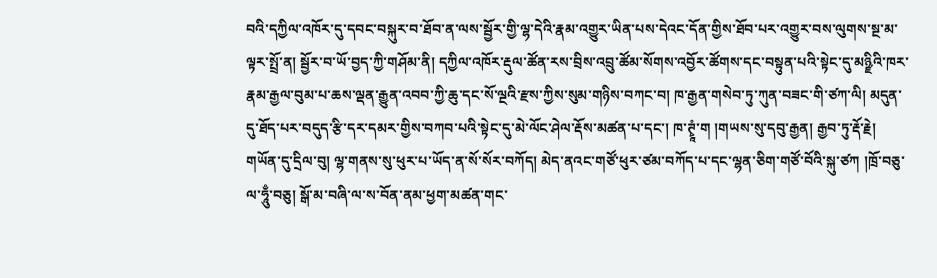བའི་དཀྱིལ་འཁོར་དུ་དབང་བསྐུར་བ་ཐོབ་ན་ལས་སྦྱོར་གྱི་ལྷ་དེའི་རྣམ་འགྱུར་ཡིན་པས་དེའང་དོན་གྱིས་ཐོབ་པར་འགྱུར་བས་ལུགས་སྔ་མ་ལྟར་སྤྲོ་ན། སྦྱོར་བ་ཡོ་བྱད་ཀྱི་གཤོམ་ནི། དཀྱིལ་འཁོར་རྡུལ་ཚོན་རས་བྲིས་འབྲུ་ཚོམ་སོགས་འབྱོར་ཚོགས་དང་བསྟུན་པའི་སྟེང་དུ་མཉྫིའི་ཁར་རྣམ་རྒྱལ་བུམ་པ་ཆས་ལྡན་རྒྱུན་འབབ་ཀྱི་ཆུ་དང་སོ་ལྔའི་རྫས་ཀྱིས་སུམ་གཉིས་བཀང་བ། ཁ་རྒྱན་གསེབ་ཏུ་ཀུན་བཟང་གི་ཙཀ་ལི། མདུན་དུ་ཐོད་པར་བདུད་རྩི་དར་དམར་གྱིས་བཀབ་པའི་སྟེང་དུ་མེ་ལོང་ཤེལ་རྡོས་མཚན་པ་དང་། ཁ་ཊྭཱཾ་ག །གཡས་སུ་དབུ་རྒྱན། རྒྱབ་ཏུ་རྡོ་རྗེ། གཡོན་དུ་དྲིལ་བུ། ལྷ་གནས་སུ་ཕུར་པ་ཡོད་ན་སོ་སོར་བཀོད། མེད་ནའང་གཙོ་ཕུར་ཙམ་བཀོད་པ་དང་ལྷན་ཅིག་གཙོ་བོའི་སྐུ་ཙཀ །ཁྲོ་བཅུ་ལ་ཧཱུྃ་བཅུ། སྒོ་མ་བཞི་ལ་ས་བོན་ནམ་ཕྱག་མཚན་གང་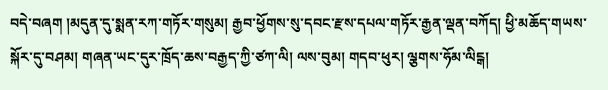བདེ་བཞག །མདུན་དུ་སྨན་རཀ་གཏོར་གསུམ། རྒྱབ་ཕྱོགས་སུ་དབང་རྫས་དཔལ་གཏོར་རྒྱན་ལྡན་བཀོད། ཕྱི་མཆོད་གཡས་སྐོར་དུ་བཤམ། གཞན་ཡང་དུར་ཁྲོད་ཆས་བརྒྱད་ཀྱི་ཙཀ་ལི། ལས་བུམ། གདབ་ཕུར། ལྕགས་ཧོམ་ལིངྒ།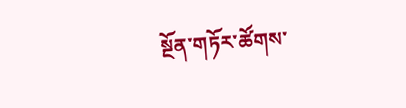སྔོན་གཏོར་ཚོགས་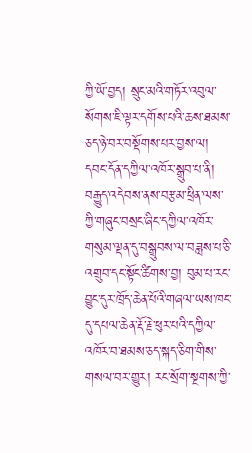ཀྱི་ཡོ་བྱད། སྲུང་མའི་གཏོར་འབུལ་སོགས་ཇི་ལྟར་དགོས་པའི་ཆས་ཐམས་ཅད་ཉེ་བར་བསྡོགས་པར་བྱས་ལ། དབང་དོན་དཀྱིལ་འཁོར་སྒྲུབ་པ་ནི། བརྒྱུད་འདེབས་ནས་བརྩམ་ཕྲིན་ལས་ཀྱི་གཞུང་བསྲང་ཞིང་དཀྱིལ་འཁོར་གསུམ་ལྡན་དུ་བསྒྲུབས་ལ་བཟླས་པ་ཅི་འགྲུབ་དང་སྟོང་ཚིགས་བྱ། བུམ་པ་རང་བྱུང་དུར་ཁྲོད་ཆེན་པོའི་གཞལ་ཡས་ཁང་དུ་དཔལ་ཆེན་རྡོ་རྗེ་ཕུར་པའི་དཀྱིལ་འཁོར་བ་ཐམས་ཅད་སྐད་ཅིག་གིས་གསལ་བར་གྱུར། རང་སྲོག་སྔགས་ཀྱི་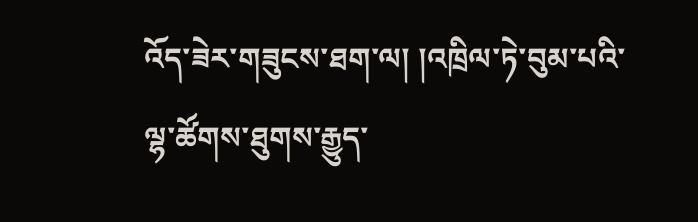འོད་ཟེར་གཟུངས་ཐག་ལ། །འཁྲིལ་ཏེ་བུམ་པའི་ལྷ་ཚོགས་ཐུགས་རྒྱུད་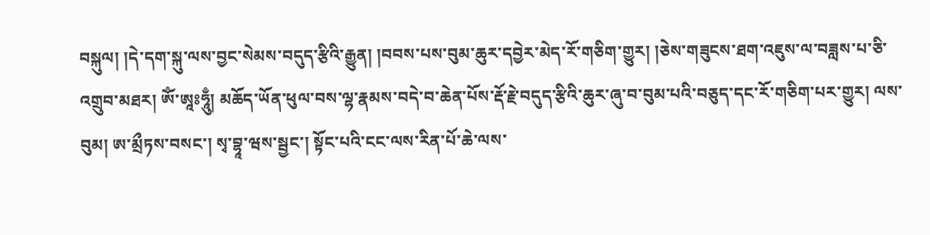བསྐུལ། །དེ་དག་སྐུ་ལས་བྱང་སེམས་བདུད་རྩིའི་རྒྱུན། །བབས་པས་བུམ་ཆུར་དབྱེར་མེད་རོ་གཅིག་གྱུར། །ཅེས་གཟུངས་ཐག་འཇུས་ལ་བཟླས་པ་ཅི་འགྲུབ་མཐར། ཨོཾ་ཨཱཿཧཱུྃ། མཆོད་ཡོན་ཕུལ་བས་ལྷ་རྣམས་བདེ་བ་ཆེན་པོས་རྡོ་རྗེ་བདུད་རྩིའི་ཆུར་ཞུ་བ་བུམ་པའི་བཅུད་དང་རོ་གཅིག་པར་གྱུར། ལས་བུམ། ཨ་མྲྀཏས་བསང་། སྭ་བྷཱ་ཝས་སྦྱང་། སྟོང་པའི་ངང་ལས་རིན་པོ་ཆེ་ལས་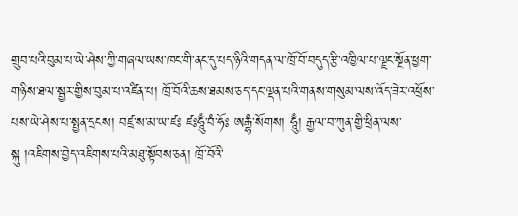གྲུབ་པའི་བུམ་པ་ཡེ་ཤེས་ཀྱི་གཞལ་ཡས་ཁང་གི་ནང་དུ་པད་ཉིའི་གདན་ལ་ཁྲོ་བོ་བདུད་རྩི་འཁྱིལ་པ་ལྗང་སྔོན་ཕྱག་གཉིས་ཐལ་སྦྱར་གྱིས་བུམ་པ་འཛིན་པ། ཁྲོ་བོའི་ཆས་ཐམས་ཅད་དང་ལྡན་པའི་གནས་གསུམ་ལས་འོད་ཟེར་འཕྲོས་པས་ཡེ་ཤེས་པ་སྤྱན་དྲངས། བཛྲ་ས་མ་ཡ་ཛཿ ཛཿཧཱུྃ་བཾ་ཧོཿ ཨརྒྷཾ་སོགས། ཧཱུྃ། རྒྱལ་བ་ཀུན་གྱི་ཕྲིན་ལས་སྐུ །འཇིགས་བྱེད་འཇིགས་པའི་མཐུ་སྟོབས་ཅན། ཁྲོ་བོའི་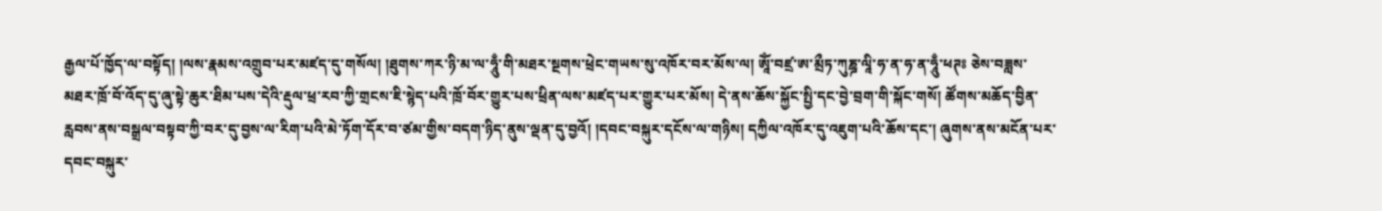རྒྱལ་པོ་ཁྱོད་ལ་བསྟོད། །ལས་རྣམས་འགྲུབ་པར་མཛད་དུ་གསོལ། །ཐུགས་ཀར་ཉི་མ་ལ་ཧཱུྃ་གི་མཐར་སྔགས་ཕྲེང་གཡས་སུ་འཁོར་བར་མོས་ལ། ཨཱོཾ་བཛྲ་ཨ་མྲྀཏ་ཀུཎྜ་ལཱི་ཧ་ན་ཧ་ན་ཧཱུྃ་ཕཊཿ ཅེས་བཟླས་མཐར་ཁྲོ་བོ་འོད་དུ་ཞུ་སྟེ་ཆུར་ཐིམ་པས་དེའི་རྡུལ་ཕྲ་རབ་ཀྱི་གྲངས་ཇི་སྙེད་པའི་ཁྲོ་བོར་གྱུར་པས་ཕྲིན་ལས་མཛད་པར་གྱུར་པར་མོས། དེ་ནས་ཆོས་སྐྱོང་སྤྱི་དང་བྱེ་བྲག་གི་སྐོང་གསོ། ཚོགས་མཆོད་བྱིན་རླབས་ནས་བསྒྲལ་བསྟབ་ཀྱི་བར་དུ་བྱས་ལ་རིག་པའི་མེ་ཏོག་དོར་བ་ཙམ་གྱིས་བདག་ཉིད་ནུས་ལྡན་དུ་བྱའོ། །དབང་བསྐུར་དངོས་ལ་གཉིས། དཀྱིལ་འཁོར་དུ་འཇུག་པའི་ཆོས་དང་། ཞུགས་ནས་མངོན་པར་དབང་བསྐུར་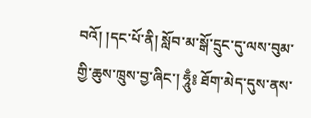བའོ། །དང་པོ་ནི། སློབ་མ་སྒོ་དྲུང་དུ་ལས་བུམ་གྱི་ཆུས་ཁྲུས་བྱ་ཞིང་། ཧཱུྃ༔ ཐོག་མེད་དུས་ནས་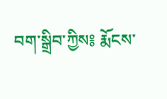བག་སྒྲིབ་ཀྱིས༔ རྨོངས་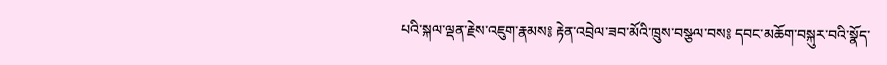པའི་སྐལ་ལྡན་རྗེས་འཇུག་རྣམས༔ རྟེན་འབྲེལ་ཟབ་མོའི་ཁྲུས་བསྩལ་བས༔ དབང་མཆོག་བསྐུར་བའི་སྣོད་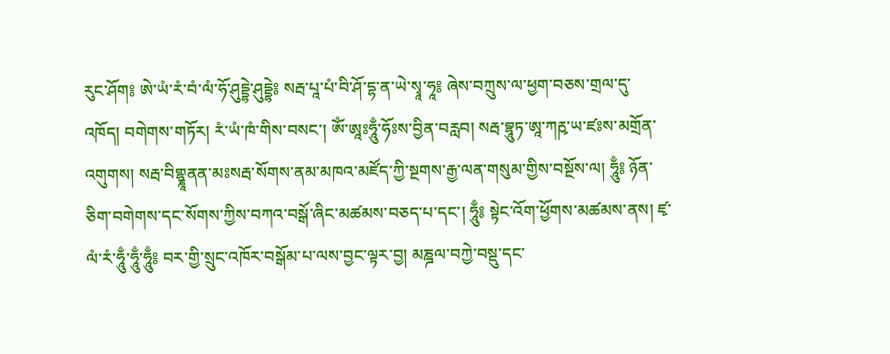རུང་ཤོག༔ ཨེ་ཡཾ་རཾ་བཾ་ལཾ་ཧོ་ཤུདྡྷེ་ཤུདྡྷེ༔ སརྦ་པཱ་པཾ་བི་ཤོ་དྷ་ན་ཡེ་སྭཱ་ཧཱ༔ ཞེས་བཀྲུས་ལ་ཕྱག་བཅས་གྲལ་དུ་འཁོད། བགེགས་གཏོར། རཾ་ཡཾ་ཁཾ་གིས་བསང་། ཨོཾ་ཨཱཿཧཱུྃ་ཧོཿས་བྱིན་བརླབ། སརྦ་བྷཱུཏ་ཨཱ་ཀརྵ་ཡ་ཛཿས་མགྲོན་འགུགས། སརྦ་བིགྷྣཱནན་མཿསརྦ་སོགས་ནམ་མཁའ་མཛོད་ཀྱི་སྔགས་རྒྱ་ལན་གསུམ་གྱིས་བསྔོས་ལ། ཧཱུྃ༔ ཉོན་ཅིག་བགེགས་དང་སོགས་ཀྱིས་བཀའ་བསྒོ་ཞིང་མཚམས་བཅད་པ་དང་། ཧཱུྃ༔ སྟེང་འོག་ཕྱོགས་མཚམས་ནས། ཛྭ་ལཾ་རཾ་ཧཱུྃ་ཧཱུྃ་ཧཱུྃ༔ བར་གྱི་སྲུང་འཁོར་བསྒོམ་པ་ལས་བྱང་ལྟར་བྱ། མཎྜལ་བཀྱེ་བསྡུ་དང་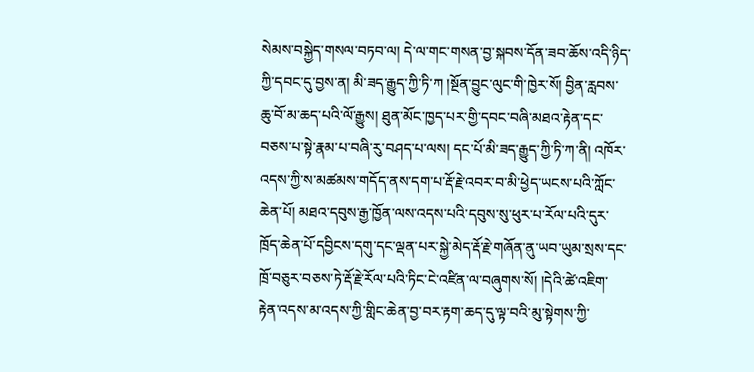སེམས་བསྐྱེད་གསལ་བཏབ་ལ། དེ་ལ་གང་གསན་བྱ་སྐབས་དོན་ཟབ་ཆོས་འདི་ཉིད་ཀྱི་དབང་དུ་བྱས་ན། མི་ཟད་རྒྱུད་ཀྱི་ཏི་ཀ །སྔོན་བྱུང་ལུང་གི་ཁྱེར་སོ། བྱིན་རླབས་ཆུ་བོ་མ་ཆད་པའི་ལོ་རྒྱུས། ཐུན་མོང་ཁྱད་པར་གྱི་དབང་བཞི་མཐའ་རྟེན་དང་བཅས་པ་སྟེ་རྣམ་པ་བཞི་རུ་བཤད་པ་ལས། དང་པོ་མི་ཟད་རྒྱུད་ཀྱི་ཏི་ཀ་ནི། འཁོར་འདས་ཀྱི་ས་མཚམས་གདོད་ནས་དག་པ་རྡོ་རྗེ་འབར་བ་མི་ཕྱེད་ཡངས་པའི་ཀློང་ཆེན་པོ། མཐའ་དབུས་རྒྱ་ཁྱོན་ལས་འདས་པའི་དབུས་སུ་ཕུར་པ་རོལ་པའི་དུར་ཁྲོད་ཆེན་པོ་དབྱིངས་དགུ་དང་ལྡན་པར་སྐྱེ་མེད་རྡོ་རྗེ་གཞོན་ནུ་ཡབ་ཡུམ་སྲས་དང་ཁྲོ་བཅུར་བཅས་ཏེ་རྡོ་རྗེ་རོལ་པའི་ཏིང་ངེ་འཛིན་ལ་བཞུགས་སོ། །དེའི་ཚེ་འཇིག་རྟེན་འདས་མ་འདས་ཀྱི་གླིང་ཆེན་བྱ་བར་རྟག་ཆད་དུ་ལྟ་བའི་མུ་སྟེགས་ཀྱི་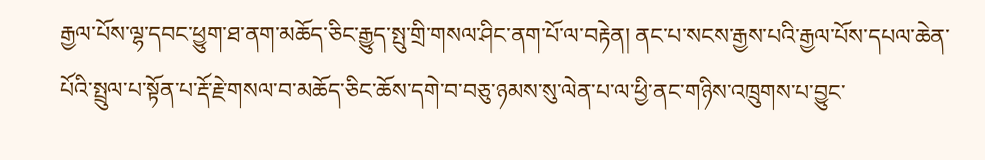རྒྱལ་པོས་ལྷ་དབང་ཕྱུག་ཐ་ནག་མཆོད་ཅིང་རྒྱུད་སྤུ་གྲི་གསལ་ཤིང་ནག་པོ་ལ་བརྟེན། ནང་པ་སངས་རྒྱས་པའི་རྒྱལ་པོས་དཔལ་ཆེན་པོའི་སྤྲུལ་པ་སྟོན་པ་རྡོ་རྗེ་གསལ་བ་མཆོད་ཅིང་ཆོས་དགེ་བ་བཅུ་ཉམས་སུ་ལེན་པ་ལ་ཕྱི་ནང་གཉིས་འཁྲུགས་པ་བྱུང་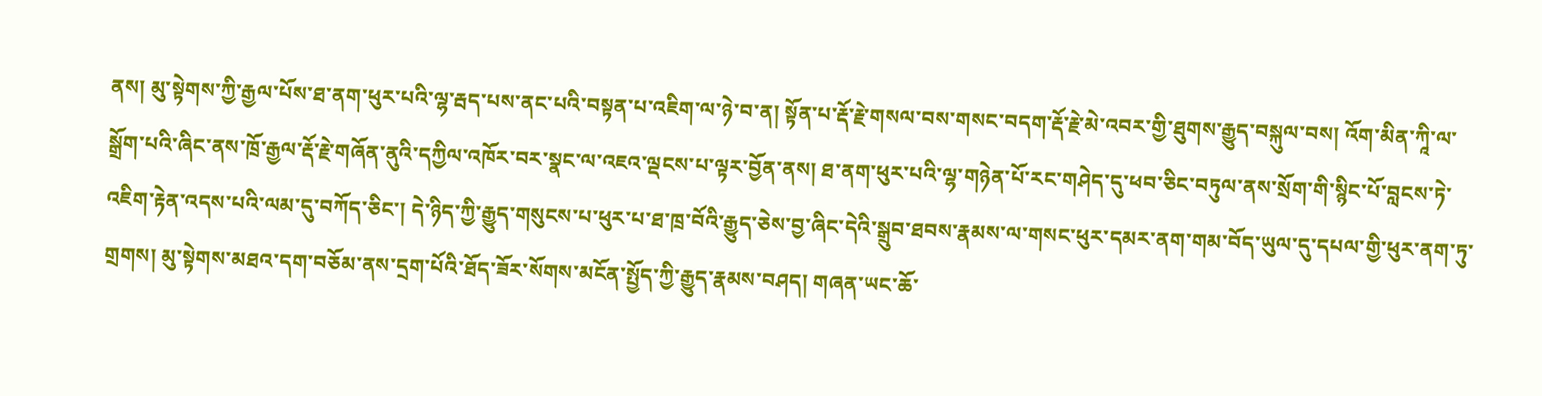ནས། མུ་སྟེགས་ཀྱི་རྒྱལ་པོས་ཐ་ནག་ཕུར་པའི་ལྷ་རྦད་པས་ནང་པའི་བསྟན་པ་འཇིག་ལ་ཉེ་བ་ན། སྟོན་པ་རྡོ་རྗེ་གསལ་བས་གསང་བདག་རྡོ་རྗེ་མེ་འབར་གྱི་ཐུགས་རྒྱུད་བསྐུལ་བས། འོག་མིན་ཀཱི་ལ་སྒྲོག་པའི་ཞིང་ནས་ཁྲོ་རྒྱལ་རྡོ་རྗེ་གཞོན་ནུའི་དཀྱིལ་འཁོར་བར་སྣང་ལ་འཇའ་ལྡངས་པ་ལྟར་བྱོན་ནས། ཐ་ནག་ཕུར་པའི་ལྷ་གཉེན་པོ་རང་གཤེད་དུ་ཕབ་ཅིང་བཏུལ་ནས་སྲོག་གི་སྙིང་པོ་བླངས་ཏེ་འཇིག་རྟེན་འདས་པའི་ལམ་དུ་བཀོད་ཅིང་། དེ་ཉིད་ཀྱི་རྒྱུད་གསུངས་པ་ཕུར་པ་ཐ་ཁྲ་བོའི་རྒྱུད་ཅེས་བྱ་ཞིང་དེའི་སྒྲུབ་ཐབས་རྣམས་ལ་གསང་ཕུར་དམར་ནག་གམ་བོད་ཡུལ་དུ་དཔལ་གྱི་ཕུར་ནག་ཏུ་གྲགས། མུ་སྟེགས་མཐའ་དག་བཅོམ་ནས་དྲག་པོའི་ཐོད་ཟོར་སོགས་མངོན་སྤྱོད་ཀྱི་རྒྱུད་རྣམས་བཤད། གཞན་ཡང་ཆོ་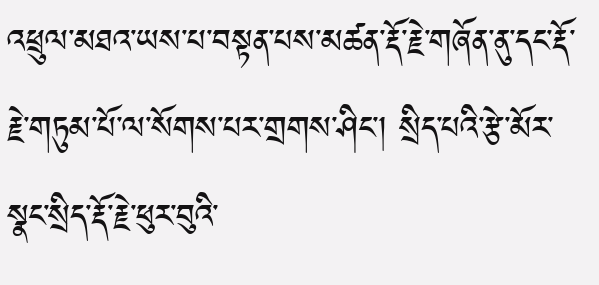འཕྲུལ་མཐའ་ཡས་པ་བསྟན་པས་མཚན་རྡོ་རྗེ་གཞོན་ནུ་དང་རྡོ་རྗེ་གཏུམ་པོ་ལ་སོགས་པར་གྲགས་ཤིང་། སྲིད་པའི་རྩེ་མོར་སྣང་སྲིད་རྡོ་རྗེ་ཕུར་བུའི་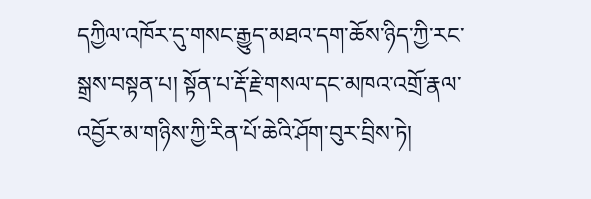དཀྱིལ་འཁོར་དུ་གསང་རྒྱུད་མཐའ་དག་ཆོས་ཉིད་ཀྱི་རང་སྒྲས་བསྟན་པ། སྟོན་པ་རྡོ་རྗེ་གསལ་དང་མཁའ་འགྲོ་རྣལ་འབྱོར་མ་གཉིས་ཀྱི་རིན་པོ་ཆེའི་ཤོག་བུར་བྲིས་ཏེ།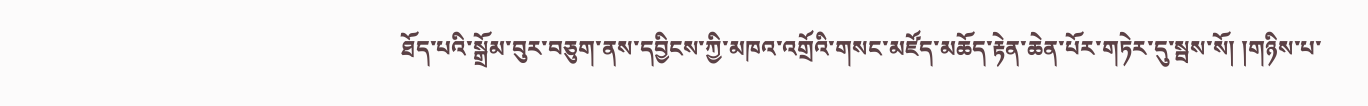ཐོད་པའི་སྒྲོམ་བུར་བཅུག་ནས་དབྱིངས་ཀྱི་མཁའ་འགྲོའི་གསང་མཛོད་མཆོད་རྟེན་ཆེན་པོར་གཏེར་དུ་སྦས་སོ། །གཉིས་པ་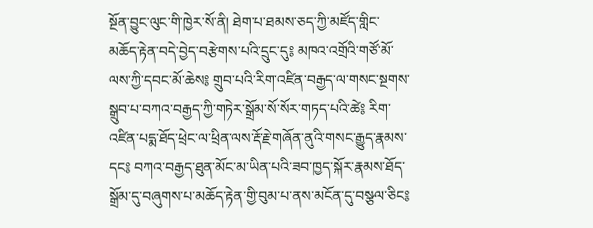སྔོན་བྱུང་ལུང་གི་ཁྱེར་སོ་ནི། ཐེག་པ་ཐམས་ཅད་ཀྱི་མཛོད་གླིང་མཆོད་རྟེན་བདེ་བྱེད་བརྩེགས་པའི་དྲུང་དུ༔ མཁའ་འགྲོའི་གཙོ་མོ་ལས་ཀྱི་དབང་མོ་ཆེས༔ གྲུབ་པའི་རིག་འཛིན་བརྒྱད་ལ་གསང་སྔགས་སྒྲུབ་པ་བཀའ་བརྒྱད་ཀྱི་གཏེར་སྒྲོམ་སོ་སོར་གཏད་པའི་ཚེ༔ རིག་འཛིན་པདྨ་ཐོད་ཕྲེང་ལ་ཕྲིན་ལས་རྡོ་རྗེ་གཞོན་ནུའི་གསང་རྒྱུད་རྣམས་དང༔ བཀའ་བརྒྱད་ཐུན་མོང་མ་ཡིན་པའི་ཟབ་ཁྱད་སྐོར་རྣམས་ཐོད་སྒྲོམ་དུ་བཞུགས་པ་མཆོད་རྟེན་གྱི་བུམ་པ་ནས་མངོན་དུ་བསྩལ་ཅིང༔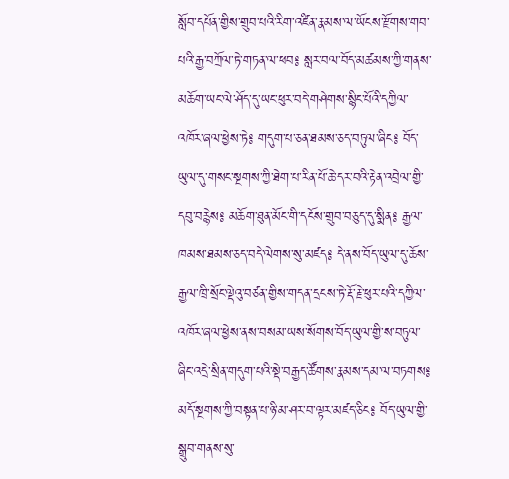སློབ་དཔོན་གྱིས་གྲུབ་པའི་རིག་འཛིན་རྣམས་ལ་ཡོངས་རྫོགས་གབ་པའི་རྒྱ་བཀྲོལ་ཏེ་གཏན་ལ་ཕབ༔ སླར་བལ་བོད་མཚམས་ཀྱི་གནས་མཆོག་ཡང་ལེ་ཤོད་དུ་ཡང་ཕུར་བདེ་གཤེགས་སྙིང་པོའི་དཀྱིལ་འཁོར་ཞལ་ཕྱེས་ཏེ༔ གདུག་པ་ཅན་ཐམས་ཅད་བཏུལ་ཞིང༔ བོད་ཡུལ་དུ་གསང་སྔགས་ཀྱི་ཐེག་པ་རིན་པོ་ཆེ་དར་བའི་རྟེན་འབྲེལ་གྱི་དབུ་བརྙེས༔ མཆོག་ཐུན་མོང་གི་དངོས་གྲུབ་བཅུད་དུ་སྨིན༔ རྒྱལ་ཁམས་ཐམས་ཅད་བདེ་ལེགས་སུ་མཛད༔ དེ་ནས་བོད་ཡུལ་དུ་ཆོས་རྒྱལ་ཁྲི་སྲོང་ལྡེའུ་བཙན་གྱིས་གདན་དྲངས་ཏེ་རྡོ་རྗེ་ཕུར་པའི་དཀྱིལ་འཁོར་ཞལ་ཕྱེས་ནས་བསམ་ཡས་སོགས་བོད་ཡུལ་གྱི་ས་བཏུལ་ཞིང་འདྲེ་སྲིན་གདུག་པའི་སྡེ་བརྒྱད་ཚོགས་རྣམས་དམ་ལ་བཏགས༔ མདོ་སྔགས་ཀྱི་བསྟན་པ་ཉི་མ་ཤར་བ་ལྟར་མཛད་ཅིང༔ བོད་ཡུལ་གྱི་སྒྲུབ་གནས་སུ་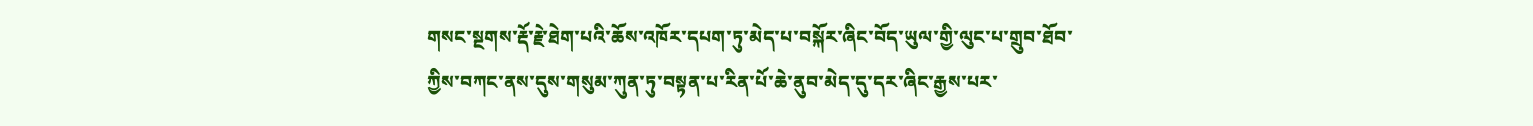གསང་སྔགས་རྡོ་རྗེ་ཐེག་པའི་ཆོས་འཁོར་དཔག་ཏུ་མེད་པ་བསྐོར་ཞིང་བོད་ཡུལ་གྱི་ལུང་པ་གྲུབ་ཐོབ་ཀྱིས་བཀང་ནས་དུས་གསུམ་ཀུན་ཏུ་བསྟན་པ་རིན་པོ་ཆེ་ནུབ་མེད་དུ་དར་ཞིང་རྒྱས་པར་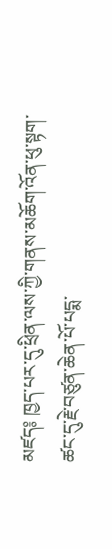མཛད༔ ཁྱད་པར་དུ་ཕྲིན་ལས་ཀྱི་གནས་མཆོག་འོན་ཕུ་སྟག་ཚང་དུ་རྗེ་བཙུན་ཆེན་པོ་པདྨ་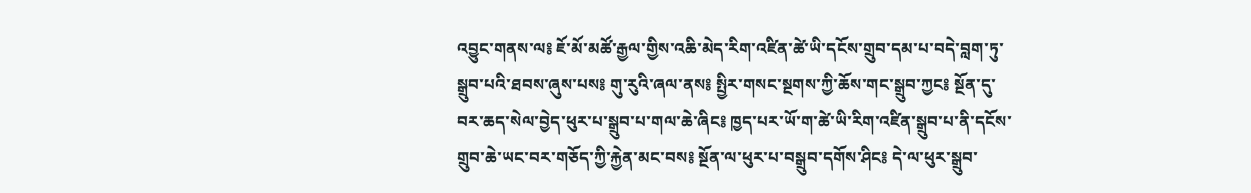འབྱུང་གནས་ལ༔ ཇོ་མོ་མཚོ་རྒྱལ་གྱིས་འཆི་མེད་རིག་འཛིན་ཚེ་ཡི་དངོས་གྲུབ་དམ་པ་བདེ་བླག་ཏུ་སྒྲུབ་པའི་ཐབས་ཞུས་པས༔ གུ་རུའི་ཞལ་ནས༔ སྤྱིར་གསང་སྔགས་ཀྱི་ཆོས་གང་སྒྲུབ་ཀྱང༔ སྔོན་དུ་བར་ཆད་སེལ་བྱེད་ཕུར་པ་སྒྲུབ་པ་གལ་ཆེ་ཞིང༔ ཁྱད་པར་ཡོ་ག་ཚེ་ཡི་རིག་འཛིན་སྒྲུབ་པ་ནི་དངོས་གྲུབ་ཆེ་ཡང་བར་གཅོད་ཀྱི་རྐྱེན་མང་བས༔ སྔོན་ལ་ཕུར་པ་བསྒྲུབ་དགོས་ཤིང༔ དེ་ལ་ཕུར་སྒྲུབ་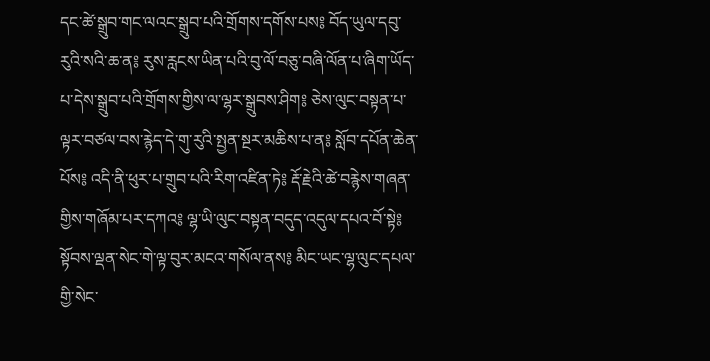དང་ཚེ་སྒྲུབ་གང་ལའང་སྒྲུབ་པའི་གྲོགས་དགོས་པས༔ བོད་ཡུལ་དབུ་རུའི་སའི་ཆ་ན༔ རུས་རླངས་ཡིན་པའི་བུ་ལོ་བཅུ་བཞི་ལོན་པ་ཞིག་ཡོད་པ་དེས་སྒྲུབ་པའི་གྲོགས་གྱིས་ལ་ལྷར་སྒྲུབས་ཤིག༔ ཅེས་ལུང་བསྟན་པ་ལྟར་བཙལ་བས་རྙེད་དེ་གུ་རུའི་སྤྱན་སྔར་མཆིས་པ་ན༔ སློབ་དཔོན་ཆེན་པོས༔ འདི་ནི་ཕུར་པ་གྲུབ་པའི་རིག་འཛིན་ཏེ༔ རྡོ་རྗེའི་ཚེ་བརྙེས་གཞན་གྱིས་གཞོམ་པར་དཀའ༔ ལྷ་ཡི་ལུང་བསྟན་བདུད་འདུལ་དཔའ་བོ་སྟེ༔ སྟོབས་ལྡན་སེང་གེ་ལྟ་བུར་མངའ་གསོལ་ནས༔ མིང་ཡང་ལྷ་ལུང་དཔལ་གྱི་སེང་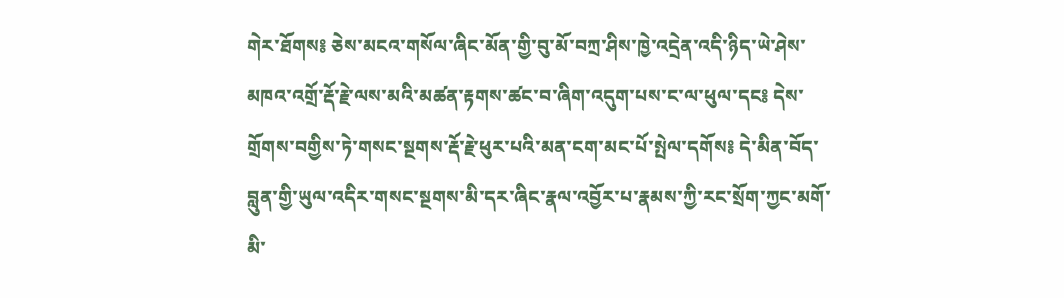གེར་ཐོགས༔ ཅེས་མངའ་གསོལ་ཞིང་མོན་གྱི་བུ་མོ་བཀྲ་ཤིས་ཁྱེ་འདྲེན་འདི་ཉིད་ཡེ་ཤེས་མཁའ་འགྲོ་རྡོ་རྗེ་ལས་མའི་མཚན་རྟགས་ཚང་བ་ཞིག་འདུག་པས་ང་ལ་ཕུལ་དང༔ དེས་གྲོགས་བགྱིས་ཏེ་གསང་སྔགས་རྡོ་རྗེ་ཕུར་པའི་མན་ངག་མང་པོ་སྤེལ་དགོས༔ དེ་མིན་བོད་བླུན་གྱི་ཡུལ་འདིར་གསང་སྔགས་མི་དར་ཞིང་རྣལ་འབྱོར་པ་རྣམས་ཀྱི་རང་སྲོག་ཀྱང་མགོ་མི་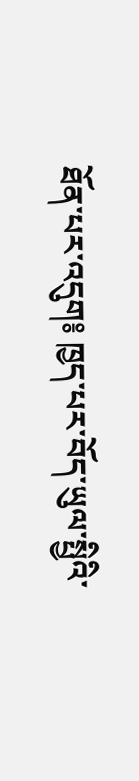ཐོན་པར་འདུག༔ ཁྱད་པར་བོད་ཡུལ་སྤྱིའི་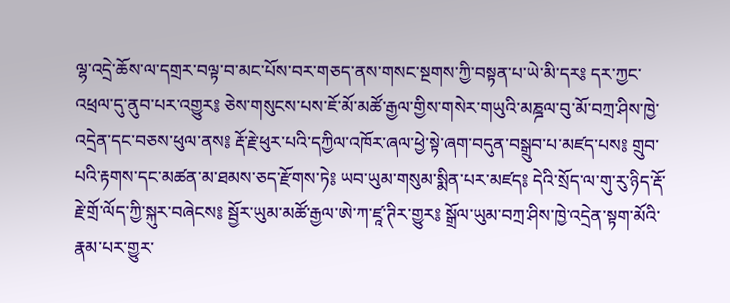ལྷ་འདྲེ་ཆོས་ལ་དགྲར་བལྟ་བ་མང་པོས་བར་གཅད་ནས་གསང་སྔགས་ཀྱི་བསྟན་པ་ཡེ་མི་དར༔ དར་ཀྱང་འཕྲལ་དུ་ནུབ་པར་འགྱུར༔ ཅེས་གསུངས་པས་ཇོ་མོ་མཚོ་རྒྱལ་གྱིས་གསེར་གཡུའི་མཎྜལ་བུ་མོ་བཀྲ་ཤིས་ཁྱེ་འདྲེན་དང་བཅས་ཕུལ་ནས༔ རྡོ་རྗེ་ཕུར་པའི་དཀྱིལ་འཁོར་ཞལ་ཕྱེ་སྟེ་ཞག་བདུན་བསྒྲུབ་པ་མཛད་པས༔ གྲུབ་པའི་རྟགས་དང་མཚན་མ་ཐམས་ཅད་རྫོགས་ཏེ༔ ཡབ་ཡུམ་གསུམ་སྨིན་པར་མཛད༔ དེའི་སྲོད་ལ་གུ་རུ་ཉིད་རྡོ་རྗེ་གྲོ་ལོད་ཀྱི་སྐུར་བཞེངས༔ སྦྱོར་ཡུམ་མཚོ་རྒྱལ་ཨེ་ཀ་ཛཱ་ཊིར་གྱུར༔ སྒྲོལ་ཡུམ་བཀྲ་ཤིས་ཁྱེ་འདྲེན་སྟག་མོའི་རྣམ་པར་གྱུར་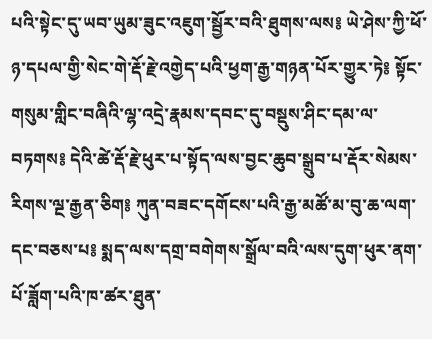པའི་སྟེང་དུ་ཡབ་ཡུམ་ཟུང་འཇུག་སྦྱོར་བའི་ཐུགས་ལས༔ ཡེ་ཤེས་ཀྱི་ཕོ་ཉ་དཔལ་གྱི་སེང་གེ་རྡོ་རྗེ་འགྱེད་པའི་ཕྱག་རྒྱ་གཉན་པོར་གྱུར་ཏེ༔ སྟོང་གསུམ་གླིང་བཞིའི་ལྷ་འདྲེ་རྣམས་དབང་དུ་བསྡུས་ཤིང་དམ་ལ་བཏགས༔ དེའི་ཚེ་རྡོ་རྗེ་ཕུར་པ་སྟོད་ལས་བྱང་ཆུབ་སྒྲུབ་པ་རྡོར་སེམས་རིགས་ལྔ་རྒྱན་ཅིག༔ ཀུན་བཟང་དགོངས་པའི་རྒྱ་མཚོ་མ་བུ་ཆ་ལག་དང་བཅས་པ༔ སྨད་ལས་དགྲ་བགེགས་སྒྲོལ་བའི་ལས་དུག་ཕུར་ནག་པོ་ཟློག་པའི་ཁ་ཚར་ཐུན་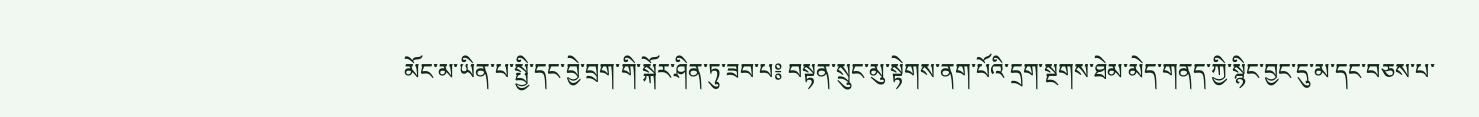མོང་མ་ཡིན་པ་སྤྱི་དང་བྱེ་བྲག་གི་སྐོར་ཤིན་ཏུ་ཟབ་པ༔ བསྟན་སྲུང་མུ་སྟེགས་ནག་པོའི་དྲག་སྔགས་ཐེམ་མེད་གནད་ཀྱི་སྙིང་བྱང་དུ་མ་དང་བཅས་པ་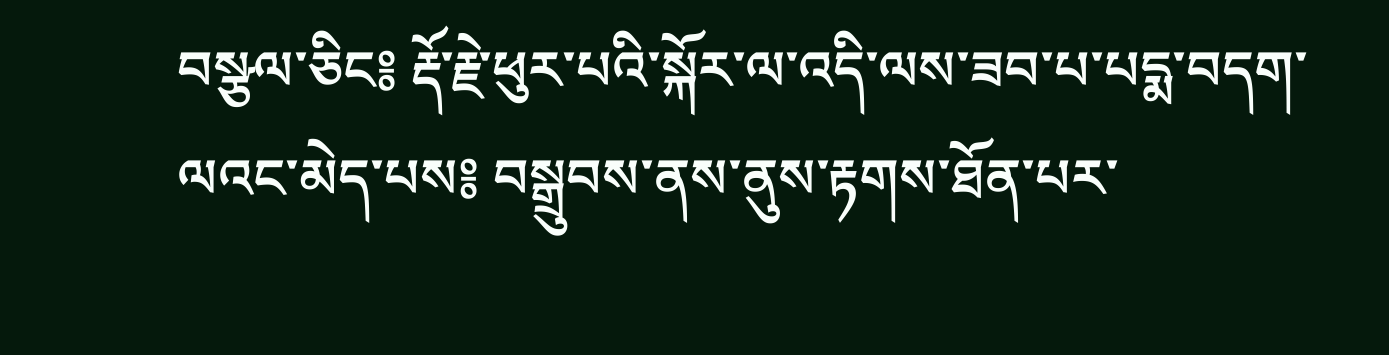བསྩལ་ཅིང༔ རྡོ་རྗེ་ཕུར་པའི་སྐོར་ལ་འདི་ལས་ཟབ་པ་པདྨ་བདག་ལའང་མེད་པས༔ བསྒྲུབས་ནས་ནུས་རྟགས་ཐོན་པར་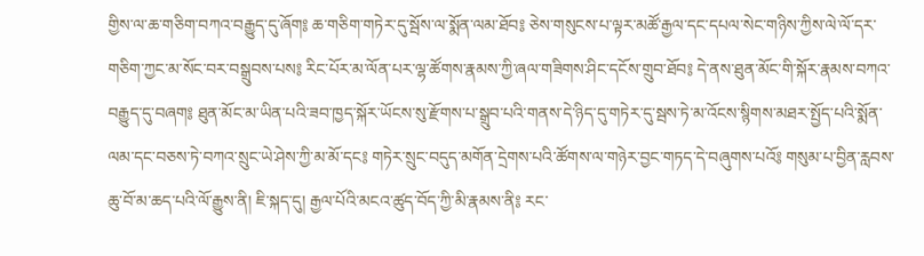གྱིས་ལ་ཆ་གཅིག་བཀའ་བརྒྱུད་དུ་ཞོག༔ ཆ་གཅིག་གཏེར་དུ་སྦོས་ལ་སྨོན་ལམ་ཐོབ༔ ཅེས་གསུངས་པ་ལྟར་མཚོ་རྒྱལ་དང་དཔལ་སེང་གཉིས་ཀྱིས་ལེ་ལོ་དར་གཅིག་ཀྱང་མ་སོང་བར་བསྒྲུབས་པས༔ རིང་པོར་མ་ལོན་པར་ལྷ་ཚོགས་རྣམས་ཀྱི་ཞལ་གཟིགས་ཤིང་དངོས་གྲུབ་ཐོབ༔ དེ་ནས་ཐུན་མོང་གི་སྐོར་རྣམས་བཀའ་བརྒྱུད་དུ་བཞག༔ ཐུན་མོང་མ་ཡིན་པའི་ཟབ་ཁྱད་སྐོར་ཡོངས་སུ་རྫོགས་པ་སྒྲུབ་པའི་གནས་དེ་ཉིད་དུ་གཏེར་དུ་སྦས་ཏེ་མ་འོངས་སྙིགས་མཐར་སྤྱོད་པའི་སྨོན་ལམ་དང་བཅས་ཏེ་བཀའ་སྲུང་ཡེ་ཤེས་ཀྱི་མ་མོ་དང༔ གཏེར་སྲུང་བདུད་མགོན་དྲེགས་པའི་ཚོགས་ལ་གཉེར་བྱང་གཏད་དེ་བཞུགས་པའོ༔ གསུམ་པ་བྱིན་རླབས་ཆུ་བོ་མ་ཆད་པའི་ལོ་རྒྱུས་ནི། ཇི་སྐད་དུ། རྒྱལ་པོའི་མངའ་ཚུད་བོད་ཀྱི་མི་རྣམས་ནི༔ རང་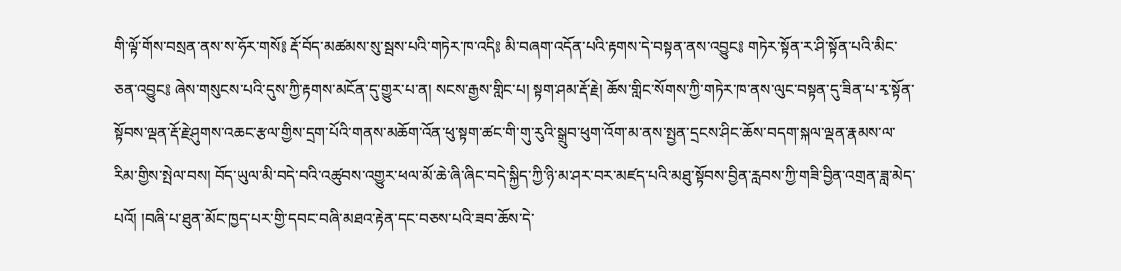གི་ལྟོ་གོས་བསྲན་ནས་ས་ཧོར་གསོ༔ རྡོ་བོད་མཚམས་སུ་སྦས་པའི་གཏེར་ཁ་འདི༔ མི་བཞག་འདོན་པའི་རྟགས་དེ་བསྟན་ནས་འབྱུང༔ གཏེར་སྟོན་ར་ཤི་སྟོན་པའི་མིང་ཅན་འབྱུང༔ ཞེས་གསུངས་པའི་དུས་ཀྱི་རྟགས་མངོན་དུ་གྱུར་པ་ན། སངས་རྒྱས་གླིང་པ། སྟག་ཤམ་རྡོ་རྗེ། ཆོས་གླིང་སོགས་ཀྱི་གཏེར་ཁ་ནས་ལུང་བསྟན་དུ་ཟིན་པ་རྭ་སྟོན་སྟོབས་ལྡན་རྡོ་རྗེ་ཤུགས་འཆང་རྩལ་གྱིས་དྲག་པོའི་གནས་མཆོག་འོན་ཕུ་སྟག་ཚང་གི་གུ་རུའི་སྒྲུབ་ཕུག་འོག་མ་ནས་སྤྱན་དྲངས་ཤིང་ཆོས་བདག་སྐལ་ལྡན་རྣམས་ལ་རིམ་གྱིས་སྤེལ་བས། བོད་ཡུལ་མི་བདེ་བའི་འཚུབས་འགྱུར་ཕལ་མོ་ཆེ་ཞི་ཞིང་བདེ་སྐྱིད་ཀྱི་ཉི་མ་ཤར་བར་མཛད་པའི་མཐུ་སྟོབས་བྱིན་རླབས་ཀྱི་གཟི་བྱིན་འགྲན་ཟླ་མེད་པའོ། །བཞི་པ་ཐུན་མོང་ཁྱད་པར་གྱི་དབང་བཞི་མཐའ་རྟེན་དང་བཅས་པའི་ཟབ་ཆོས་དེ་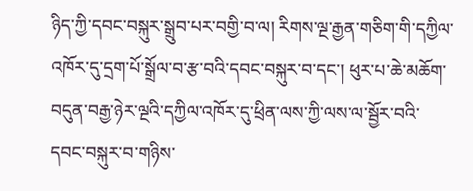ཉིད་ཀྱི་དབང་བསྐུར་སྒྲུབ་པར་བགྱི་བ་ལ། རིགས་ལྔ་རྒྱན་གཅིག་གི་དཀྱིལ་འཁོར་དུ་དྲག་པོ་སྒྲོལ་བ་རྩ་བའི་དབང་བསྐུར་བ་དང་། ཕུར་པ་ཆེ་མཆོག་བདུན་བརྒྱ་ཉེར་ལྔའི་དཀྱིལ་འཁོར་དུ་ཕྲིན་ལས་ཀྱི་ལས་ལ་སྦྱོར་བའི་དབང་བསྐུར་བ་གཉིས་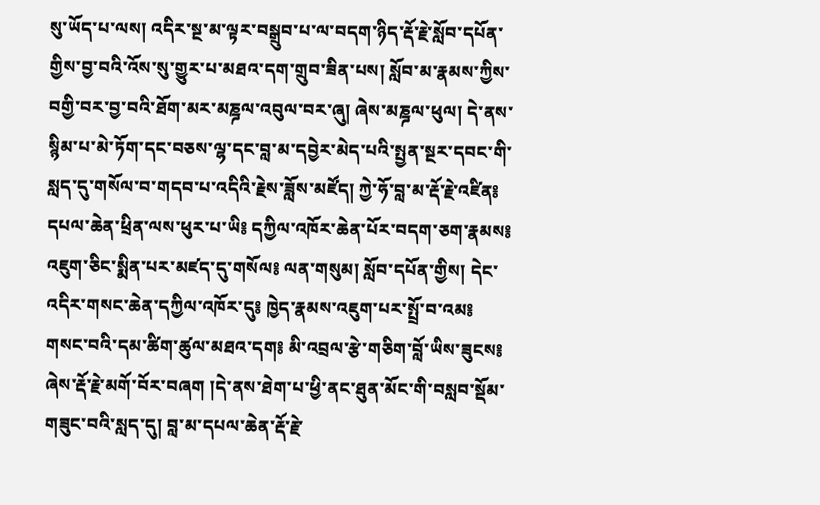སུ་ཡོད་པ་ལས། འདིར་སྔ་མ་ལྟར་བསྒྲུབ་པ་ལ་བདག་ཉིད་རྡོ་རྗེ་སློབ་དཔོན་གྱིས་བྱ་བའི་འོས་སུ་གྱུར་པ་མཐའ་དག་གྲུབ་ཟིན་པས། སློབ་མ་རྣམས་ཀྱིས་བགྱི་བར་བྱ་བའི་ཐོག་མར་མཎྜལ་འབུལ་བར་ཞུ། ཞེས་མཎྜལ་ཕུལ། དེ་ནས་སྙིམ་པ་མེ་ཏོག་དང་བཅས་ལྷ་དང་བླ་མ་དབྱེར་མེད་པའི་སྤྱན་སྔར་དབང་གི་སླད་དུ་གསོལ་བ་གདབ་པ་འདིའི་རྗེས་ཟློས་མཛོད། ཀྱེ་ཧོ་བླ་མ་རྡོ་རྗེ་འཛིན༔ དཔལ་ཆེན་ཕྲིན་ལས་ཕུར་པ་ཡི༔ དཀྱིལ་འཁོར་ཆེན་པོར་བདག་ཅག་རྣམས༔ འཇུག་ཅིང་སྨིན་པར་མཛད་དུ་གསོལ༔ ལན་གསུམ། སློབ་དཔོན་གྱིས། དེང་འདིར་གསང་ཆེན་དཀྱིལ་འཁོར་དུ༔ ཁྱེད་རྣམས་འཇུག་པར་སྤྲོ་བ་འམ༔ གསང་བའི་དམ་ཚིག་ཚུལ་མཐའ་དག༔ མི་འབྲལ་རྩེ་གཅིག་བློ་ཡིས་ཟུངས༔ ཞེས་རྡོ་རྗེ་མགོ་བོར་བཞག །དེ་ནས་ཐེག་པ་ཕྱི་ནང་ཐུན་མོང་གི་བསླབ་སྡོམ་གཟུང་བའི་སླད་དུ། བླ་མ་དཔལ་ཆེན་རྡོ་རྗེ་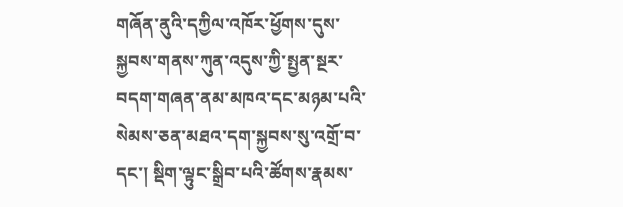གཞོན་ནུའི་དཀྱིལ་འཁོར་ཕྱོགས་དུས་སྐྱབས་གནས་ཀུན་འདུས་ཀྱི་སྤྱན་སྔར་བདག་གཞན་ནམ་མཁའ་དང་མཉམ་པའི་སེམས་ཅན་མཐའ་དག་སྐྱབས་སུ་འགྲོ་བ་དང་། སྡིག་ལྟུང་སྒྲིབ་པའི་ཚོགས་རྣམས་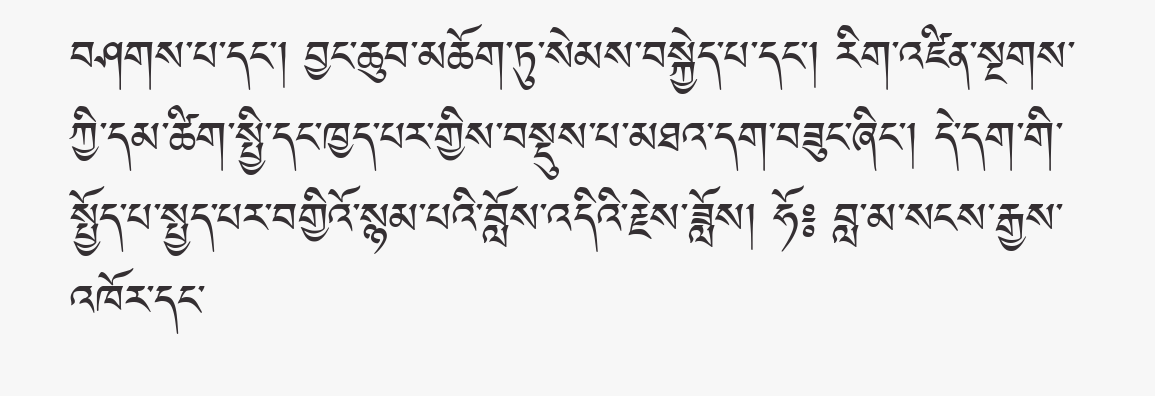བཤགས་པ་དང་། བྱང་ཆུབ་མཆོག་ཏུ་སེམས་བསྐྱེད་པ་དང་། རིག་འཛིན་སྔགས་ཀྱི་དམ་ཚིག་སྤྱི་དང་ཁྱད་པར་གྱིས་བསྡུས་པ་མཐའ་དག་བཟུང་ཞིང་། དེ་དག་གི་སྤྱོད་པ་སྤྱད་པར་བགྱིའོ་སྙམ་པའི་བློས་འདིའི་རྗེས་ཟློས། ཧོ༔ བླ་མ་སངས་རྒྱས་འཁོར་དང་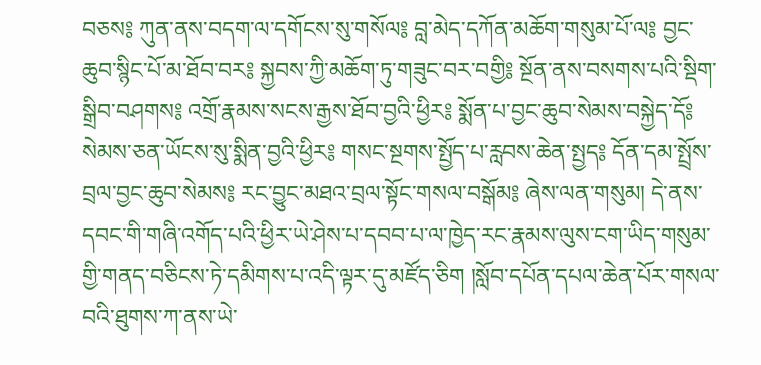བཅས༔ ཀུན་ནས་བདག་ལ་དགོངས་སུ་གསོལ༔ བླ་མེད་དཀོན་མཆོག་གསུམ་པོ་ལ༔ བྱང་ཆུབ་སྙིང་པོ་མ་ཐོབ་བར༔ སྐྱབས་ཀྱི་མཆོག་ཏུ་གཟུང་བར་བགྱི༔ སྔོན་ནས་བསགས་པའི་སྡིག་སྒྲིབ་བཤགས༔ འགྲོ་རྣམས་སངས་རྒྱས་ཐོབ་བྱའི་ཕྱིར༔ སྨོན་པ་བྱང་ཆུབ་སེམས་བསྐྱེད་དོ༔ སེམས་ཅན་ཡོངས་སུ་སྨིན་བྱའི་ཕྱིར༔ གསང་སྔགས་སྤྱོད་པ་རླབས་ཆེན་སྤྱད༔ དོན་དམ་སྤྲོས་བྲལ་བྱང་ཆུབ་སེམས༔ རང་བྱུང་མཐའ་བྲལ་སྟོང་གསལ་བསྒོམ༔ ཞེས་ལན་གསུམ། དེ་ནས་དབང་གི་གཞི་འགོད་པའི་ཕྱིར་ཡེ་ཤེས་པ་དབབ་པ་ལ་ཁྱེད་རང་རྣམས་ལུས་ངག་ཡིད་གསུམ་གྱི་གནད་བཅིངས་ཏེ་དམིགས་པ་འདི་ལྟར་དུ་མཛོད་ཅིག །སློབ་དཔོན་དཔལ་ཆེན་པོར་གསལ་བའི་ཐུགས་ཀ་ནས་ཡེ་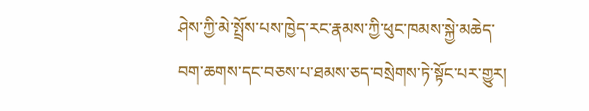ཤེས་ཀྱི་མེ་སྤྲོས་པས་ཁྱེད་རང་རྣམས་ཀྱི་ཕུང་ཁམས་སྐྱེ་མཆེད་བག་ཆགས་དང་བཅས་པ་ཐམས་ཅད་བསྲེགས་ཏེ་སྟོང་པར་གྱུར།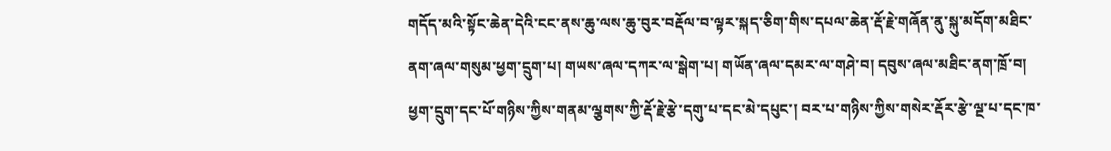གདོད་མའི་སྟོང་ཆེན་དེའི་ངང་ནས་ཆུ་ལས་ཆུ་བུར་བརྡོལ་བ་ལྟར་སྐད་ཅིག་གིས་དཔལ་ཆེན་རྡོ་རྗེ་གཞོན་ནུ་སྐུ་མདོག་མཐིང་ནག་ཞལ་གསུམ་ཕྱག་དྲུག་པ། གཡས་ཞལ་དཀར་ལ་སྒེག་པ། གཡོན་ཞལ་དམར་ལ་གཤེ་བ། དབུས་ཞལ་མཐིང་ནག་ཁྲོ་བ། ཕྱག་དྲུག་དང་པོ་གཉིས་ཀྱིས་གནམ་ལྕགས་ཀྱི་རྡོ་རྗེ་རྩེ་དགུ་པ་དང་མེ་དཔུང་། བར་པ་གཉིས་ཀྱིས་གསེར་རྡོར་རྩེ་ལྔ་པ་དང་ཁ་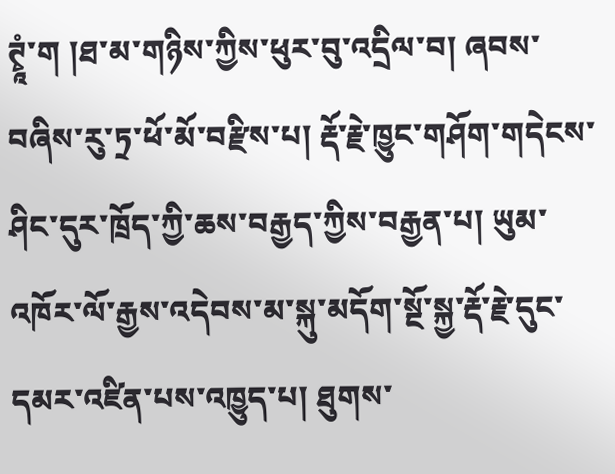ཊྭཱཾ་ག །ཐ་མ་གཉིས་ཀྱིས་ཕུར་བུ་འདྲིལ་བ། ཞབས་བཞིས་རུ་ཏྲ་ཕོ་མོ་བརྫིས་པ། རྡོ་རྗེ་ཁྱུང་གཤོག་གདེངས་ཤིང་དུར་ཁྲོད་ཀྱི་ཆས་བརྒྱད་ཀྱིས་བརྒྱན་པ། ཡུམ་འཁོར་ལོ་རྒྱས་འདེབས་མ་སྐུ་མདོག་སྔོ་སྐྱ་རྡོ་རྗེ་དུང་དམར་འཛིན་པས་འཁྱུད་པ། ཐུགས་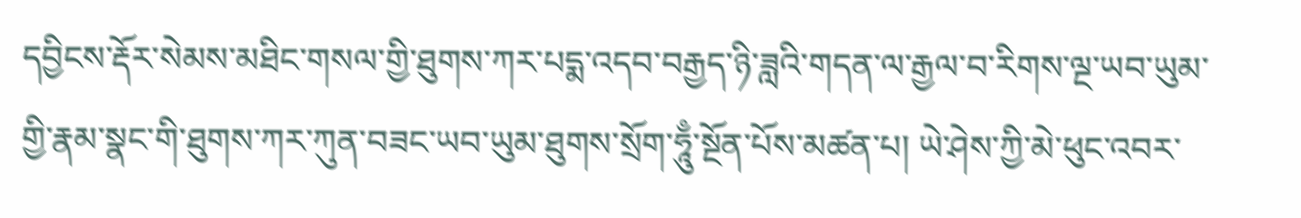དབྱིངས་རྡོར་སེམས་མཐིང་གསལ་གྱི་ཐུགས་ཀར་པདྨ་འདབ་བརྒྱད་ཉི་ཟླའི་གདན་ལ་རྒྱལ་བ་རིགས་ལྔ་ཡབ་ཡུམ་གྱི་རྣམ་སྣང་གི་ཐུགས་ཀར་ཀུན་བཟང་ཡབ་ཡུམ་ཐུགས་སྲོག་ཧཱུྃ་སྔོན་པོས་མཚན་པ། ཡེ་ཤེས་ཀྱི་མེ་ཕུང་འབར་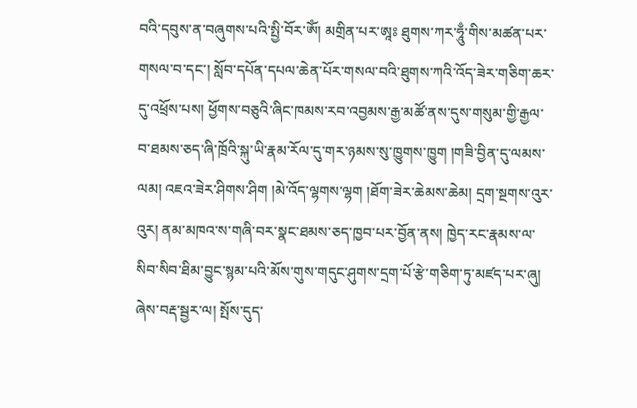བའི་དབུས་ན་བཞུགས་པའི་སྤྱི་བོར་ཨོཾ། མགྲིན་པར་ཨཱཿ ཐུགས་ཀར་ཧཱུྃ་གིས་མཚན་པར་གསལ་བ་དང་། སློབ་དཔོན་དཔལ་ཆེན་པོར་གསལ་བའི་ཐུགས་ཀའི་འོད་ཟེར་གཅིག་ཆར་དུ་འཕྲོས་པས། ཕྱོགས་བཅུའི་ཞིང་ཁམས་རབ་འབྱམས་རྒྱ་མཚོ་ནས་དུས་གསུམ་གྱི་རྒྱལ་བ་ཐམས་ཅད་ཞི་ཁྲོའི་སྐུ་ཡི་རྣམ་རོལ་དུ་གར་ཉམས་སུ་ཁྱུགས་ཁྱུག །གཟི་བྱིན་དུ་ལམས་ལམ། འཇའ་ཟེར་ཤིགས་ཤིག །མེ་འོད་ལྷགས་ལྷག །ཐོག་ཟེར་ཆེམས་ཆེམ། དྲག་སྔགས་འུར་འུར། ནམ་མཁའ་ས་གཞི་བར་སྣང་ཐམས་ཅད་ཁྱབ་པར་བྱོན་ནས། ཁྱེད་རང་རྣམས་ལ་སིབ་སིབ་ཐིམ་བྱུང་སྙམ་པའི་མོས་གུས་གདུང་ཤུགས་དྲག་པོ་རྩེ་གཅིག་ཏུ་མཛད་པར་ཞུ། ཞེས་བརྡ་སྦྱར་ལ། སྤོས་དུད་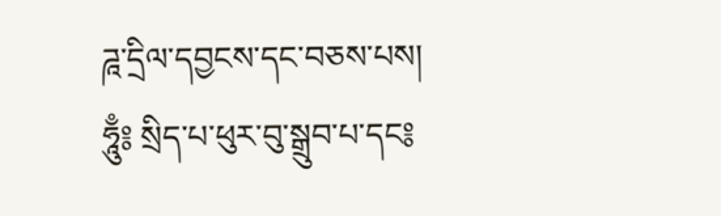ཌཱ་དྲིལ་དབྱངས་དང་བཅས་པས། ཧཱུྃ༔ སྲིད་པ་ཕུར་བུ་སྒྲུབ་པ་དང༔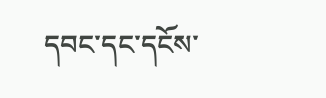དབང་དང་དངོས་